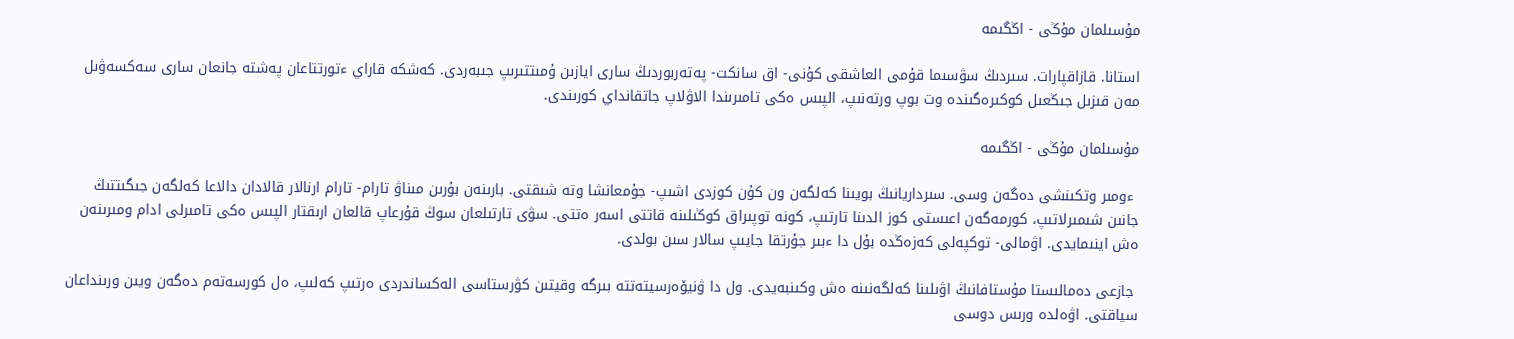مۇسىلمان مۇڭى - اڭگىمە

استانا. قازاقپارات. سىردىڭ سۋسىما قۇمى العاشقى كۇنى- اق سانكت- پەتەربوردىڭ سارى ايازىن ۇمىتتىرىپ جىبەردى. كەشكە قاراي ءتورتتاعان پەشتە جانعان سارى سەكسەۋىل مەن قىزىل جىڭعىل كوكىرەگىندە وت بوپ ورتەنىپ، الپىس ەكى تامىرىندا الاۋلاپ جاتقانداي كورىندى.

مۇسىلمان مۇڭى - اڭگىمە

 ءومىر وتكىنشى دەگەن وسى. سىرداريانىڭ بويىنا كەلگەن ون كۇن كوزدى اشىپ- جۇمعانشا وتە شىقتى. بارىنەن بۇرىن مىناۋ تارام- تارام ارنالار قالادان دالاعا كەلگەن جىگىتتىڭ جانىن شىمىرلاتىپ، كورمەگەن اعىستى كوز الدىنا تارتىپ، كونە توپىراق كوڭىلىنە قاتتى اسەر ەتتى. سۋى تارتىلعان سوڭ قۇرعاپ قالعان ارىقتار الپىس ەكى تامىرلى ادام ومىرىنەن ەش اينىمايدى. اۋمالى- توكپەلى كەزەڭدە بۇل دا ءبىر جۇرتقا جايىپ سالار سىن بولدى.

 جازعى دەمالىستا مۇستافانىڭ اۋىلىنا كەلگەنىنە ەش وكىنبەيدى. ول دا ۋنيۆەرسيتەتتە بىرگە وقيتىن كۋرستاسى الەكساندردى ەرتىپ كەلىپ، ەل كورسەتەم دەگەن ويىن ورىنداعان سياقتى. اۋەلدە ورىس دوسى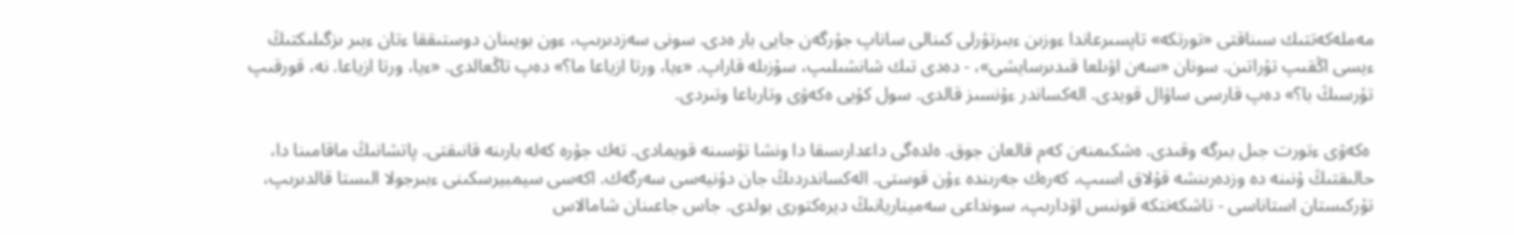مەملەكەتتىك سىناقتى «تورتكە» تاپسىرعاندا ءوزىن ءبىرتۇرلى كىنالى ساناپ جۇرگەن جايى بار ەدى. سونى سەزدىرىپ، ءون بويىنان دوستىققا ءتان ءبىر ىزگىلىكتىڭ ءيسى اڭقىپ تۇراتىن. سونان «سەن اۋىلعا قىدىرسايشى»، - دەدى تىك شانشىلىپ، سۇزىلە قاراپ. «ءيا، ورتا ازياعا ما؟» دەپ تاڭعالدى. «ءيا، ورتا ازياعا. نە، قورقىپ تۇرسىڭ با؟» دەپ قارسى ساۋال قويدى. الەكساندر ءۇنسىز قالدى. سول كۇيى ەكەۋى وتارباعا وتىردى.

 ەكەۋى ءتورت جىل بىرگە وقىدى. ەشكىمنەن كەم قالعان جوق. ەلدەگى داعدارىسقا دا ونشا تۇسىنە قويمادى. تەك جۇرە كەلە بارىنە قانىقتى. پاتشانىڭ ماقامىنا دا، حالىقتىڭ ۇنىنە دە وزدەرىنشە قۇلاق اسىپ، كەرەك جەرىندە ءۇن قوستى. الەكساندردىڭ جان دۇنيەسى سەرگەك. اكەسى سيمبيرسكىنى ءبىرجولا الىستا قالدىرىپ، تۇركىستان استاناسى - تاشكەنتكە قونىس اۋدارىپ، سونداعى سەميناريانىڭ ديرەكتورى بولدى. جاس جاعىنان شامالاس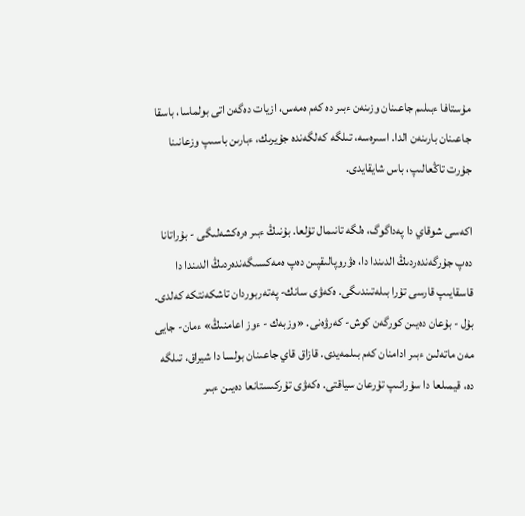مۇستافا ءبىلىم جاعىنان وزىنەن ءبىر دە كەم ەمەس، ازيات دەگەن اتى بولماسا، باسقا جاعىنان بارىنەن الدا. اسىرەسە، تىلگە كەلگەندە جۇيرىك، ءبارىن باسىپ وزعانىنا جۇرت تاڭعالىپ، باس شايقايدى.

اكەسى شوقاي دا پەداگوگ، ەلگە تانىمال تۇلعا. بۇنىڭ ءبىر ەرەكشەلىگى - بۇراتانا دەپ جۇرگەندەردىڭ الدىندا دا، ەۋروپالىقپىن دەپ ەمەكسىگەندەردىڭ الدىندا دا قاسقايىپ قارسى تۇرا بىلەتىندىگى. ەكەۋى سانك- پەتەربوردان تاشكەنتكە كەلدى. بۇل - بۇعان دەيىن كورگەن كوش- كەرۋەنى. «وزبەك - ءوز اعامنىڭ» ءمان- جايى مەن ماتەلىن ءبىر ادامنان كەم بىلمەيدى. قازاق قاي جاعىنان بولسا دا شيراق، تىلگە دە، قيمىلعا دا سۇرانىپ تۇرعان سياقتى. ەكەۋى تۇركىستانعا دەيىن ءبىر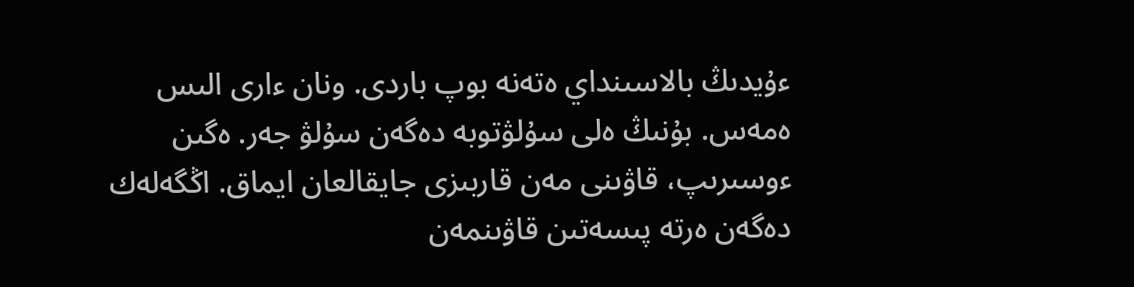ءۇيدىڭ بالاسىنداي ەتەنە بوپ باردى. ونان ءارى الىس ەمەس. بۇنىڭ ەلى سۇلۋتوبە دەگەن سۇلۋ جەر. ەگىن ءوسىرىپ، قاۋىنى مەن قاربىزى جايقالعان ايماق. اڭگەلەك دەگەن ەرتە پىسەتىن قاۋىنمەن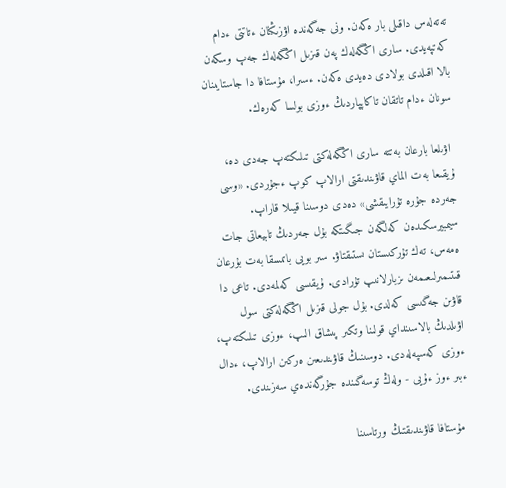تەتەلەس داقىلى بار ەكەن. ونى جەگەندە اۋزىڭنان ءتاتتى ءدام كەتپەيدى. سارى اڭگەلەك پەن قىزىل اڭگەلەك جەپ وسكەن بالا اقىلدى بولادى دەيدى ەكەن. ءسىرا، مۇستافا دا جاستايىنان سونان ءدام تاتقان تاكاپپاردىڭ ءوزى بولسا كەرەك.

 اۋىلعا بارعان بەتتە سارى اڭگەلەكتى تىلىكتەپ جەدى دە، ۇيقىعا بەت الماي قاۋىندىقتى ارالاپ كوپ ءجۇردى. «وسى جەردە جۇرە تۇرايىقشى» دەدى دوسىنا قيىلا قاراپ. سيمبيرسكىدەن كەلگەن جىگىتكە بۇل جەردىڭ تابيعاتى جات ەمەس، تەك تۇركىستان ىستىقتاۋ. سىر بويى باتىسقا بەت بۇرعان قىتىمىرلىعىمەن ىزبارلانىپ تۇرادى. ۇيقىسى كەلمەدى. تاعى دا قاۋىن جەگىسى كەلدى. بۇل جولى قىزىل اڭگەلەكتى سول اۋىلدىڭ بالاسىنداي قولىنا وتكىر پىشاق الىپ، ءوزى تىلىكتەپ، ءوزى كەسپەلەدى. دوسىنىڭ قاۋىندىعىن ەركىن ارالاپ، ءدال ءبىر ءوز ءۇيى - ولەڭ توسەگىندە جۇرگەندەي سەزىندى.

 مۇستافا قاۋىندىقتىڭ ورتاسىنا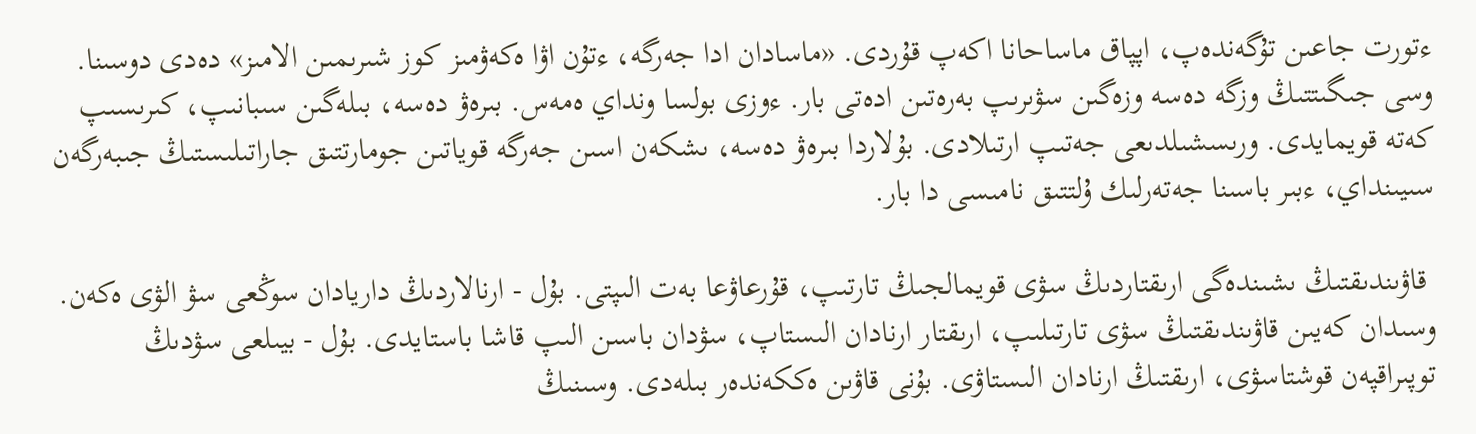ءتورت جاعىن تۇگەندەپ، اپپاق ماساحانا اكەپ قۇردى. «ماسادان ادا جەرگە، ءتۇن اۋا ەكەۋمىز كوز شىرىمىن الامىز» دەدى دوسىنا. وسى جىگىتتىڭ وزگە دەسە وزەگىن سۋىرىپ بەرەتىن ادەتى بار. ءوزى بولسا ونداي ەمەس. بىرەۋ دەسە، بىلەگىن سىبانىپ، كىرىسىپ كەتە قويمايدى. ورىسشىلدىعى جەتىپ ارتىلادى. بۇلاردا بىرەۋ دەسە، ىشكەن اسىن جەرگە قوياتىن جومارتتىق جاراتىلىستىڭ جىبەرگەن سىيىنداي، ءبىر باسىنا جەتەرلىك ۇلتتىق نامىسى دا بار.

 قاۋىندىقتىڭ ىشىندەگى ارىقتاردىڭ سۋى قويمالجىڭ تارتىپ، قۇرعاۋعا بەت الىپتى. بۇل - ارنالاردىڭ داريادان سوڭعى سۋ الۋى ەكەن. وسىدان كەيىن قاۋىندىقتىڭ سۋى تارتىلىپ، ارىقتار ارنادان الىستاپ، سۋدان باسىن الىپ قاشا باستايدى. بۇل - بيىلعى سۋدىڭ توپىراقپەن قوشتاسۋى، ارىقتىڭ ارنادان الىستاۋى. بۇنى قاۋىن ەككەندەر بىلەدى. وسىنىڭ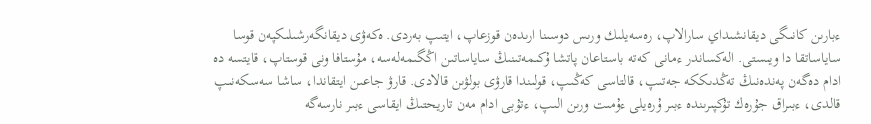ءبارىن كانىگى ديقانشىداي سارالاپ، رەسەيلىك ورىس دوسىنا ارىدەن قوزعاپ، ايتىپ بەردى. ەكەۋى ديقانگەرشىلىكپەن قوسا ساياساتقا دا ويىستى. الەكساندر ءمانى كەتە باستاعان پاتشا ۇكىمەتىنىڭ ساياساتىن اڭگىمەلەسە، مۇستافا ونى قوستاپ، قايتسە دە ادام دەگەن پەندەنىڭ تەڭدىككە جەتىپ، قالتاسى كەڭىپ، قولىندا قارۋى بولۋىن قالادى. قارۋ جاعىن ايتقاندا، ساشا سەسكەنىپ قالدى، ءبىراق جۇرەك تۇكپىرىندە ءبىر ۇرەيلى ءۇمىت ورىن الىپ، ءتۇبى ادام مەن تاريحتىڭ ايقاسى ءبىر نارسەگە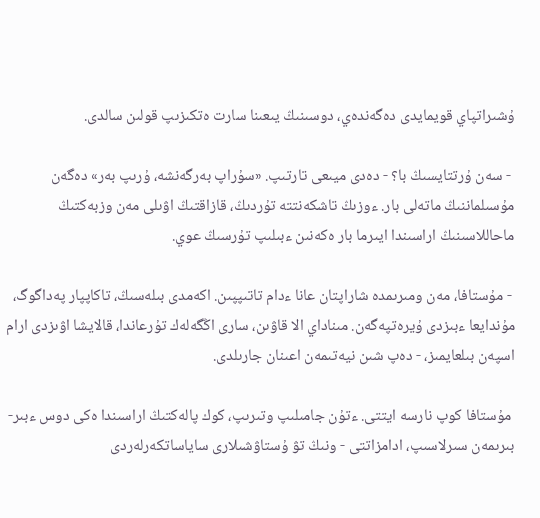ۇشىراتپاي قويمايدى دەگەندەي، دوسىنىڭ يىعىنا سارت ەتكىزىپ قولىن سالدى.

 - سەن ۇرتتايسىڭ با؟ - دەدى ميىعى تارتىپ. «سۇراپ بەرگەنشە، ۇرىپ بەر» دەگەن مۇسىلماننىڭ ماتەلى بار. ءوزىڭ تاشكەنتتە تۇردىڭ، قازاقتىڭ اۋىلى مەن وزبەكتىڭ ماحاللاسىنىڭ اراسىندا ايىرما بار ەكەنىن ءبىلىپ تۇرسىڭ عوي.

 - مۇستافا، مەن ومىرىمدە شاراپتان عانا ءدام تاتىپپىن. اكەمدى بىلەسىڭ، تاكاپپار پەداگوگ، مۇندايعا ءبىزدى ۇيرەتپەگەن. مىناداي الا قاۋىن، سارى اڭگەلەك تۇرعاندا، قالايشا اۋىزدى ارام اسپەن بىلعايمىز، - دەپ شىن نيەتىمەن اعىنان جارىلدى.

 مۇستافا كوپ نارسە ايتتى. ءتۇن جامىلىپ وتىرىپ، كوك پالەكتىڭ اراسىندا ەكى دوس ءبىر- بىرىمەن سىرلاسىپ، ادامزاتتى - ونىڭ تۋ ۇستاۋشىلارى ساياساتكەرلەردى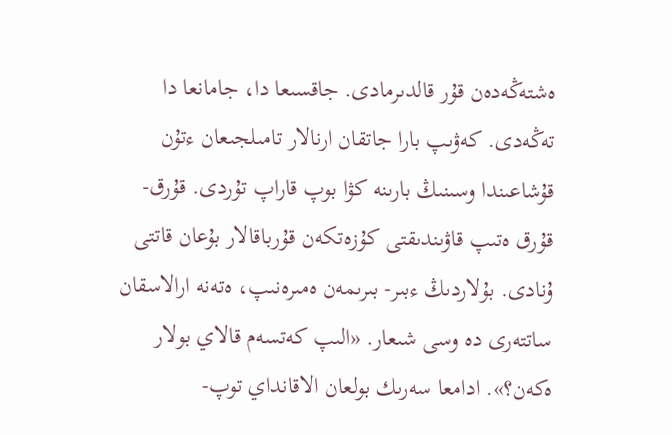ەشتەڭەدەن قۇر قالدىرمادى. جاقسىعا دا، جامانعا دا تەڭەدى. كەۋىپ بارا جاتقان ارنالار تامىلجىعان ءتۇن قۇشاعىندا وسىنىڭ بارىنە كۋا بوپ قاراپ تۇردى. قۇرق- قۇرق ەتىپ قاۋىندىقتى كۇزەتكەن قۇرباقالار بۇعان قاتتى ۇنادى. بۇلاردىڭ ءبىر- بىرىمەن ەمىرەنىپ، ەتەنە ارالاسقان ساتتەرى دە وسى شىعار. «الىپ كەتسەم قالاي بولار ەكەن؟». ادامعا سەرىك بولعان الاقانداي توپ-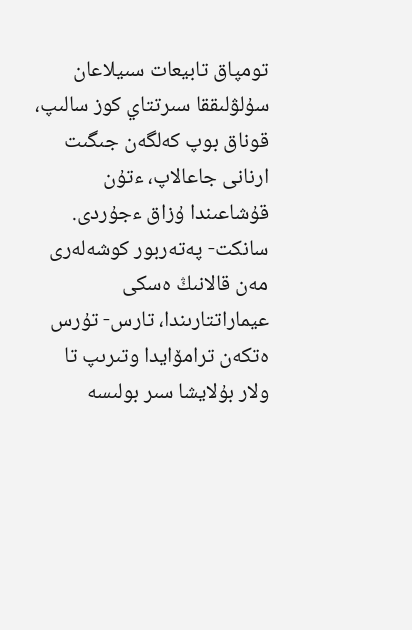تومپاق تابيعات سىيلاعان سۇلۋلىققا سىرتتاي كوز سالىپ، قوناق بوپ كەلگەن جىگىت ارنانى جاعالاپ، ءتۇن قۇشاعىندا ۇزاق ءجۇردى. سانكت- پەتەربور كوشەلەرى مەن قالانىڭ ەسكى عيماراتتارىندا، تارس- تۇرس ەتكەن ترامۆايدا وتىرىپ تا ولار بۇلايشا سىر بولىسە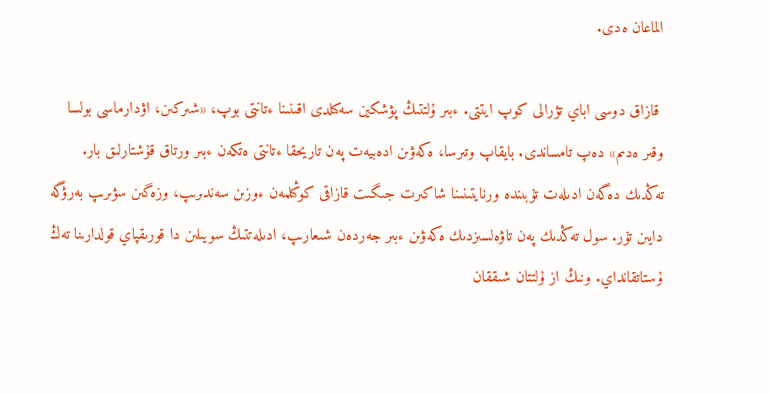الماعان ەدى.

 قازاق دوسى اباي تۋرالى كوپ ايتتى. ءبىر ۇلتتىڭ پۋشكين سەكىلدى اقىنىنا ءتانتى بوپ، «شىركىن، اۋدارماسى بولسا وقىر ەدىم» دەپ تامساندى. بايقاپ وتىرسا، ەكەۋىن ادەبيەت پەن تاريحقا ءتانتى ەتكەن ءبىر ورتاق قۇشتارلىق بار. تەڭدىك دەگەن ادىلەت تۇبىندە ورنايتىنىنا شاكىرت جىگىت قازاقى كوڭىلمەن ءوزىن سەندىرىپ، وزەگىن سۋىرىپ بەرۋگە دايىن تۇر. سول تەڭدىك پەن تاۋەلسىزدىك ەكەۋىن ءبىر جەردەن شىعارىپ، ادىلەتتىڭ سويىلىن دا قورىقپاي قولدارىنا تەڭ ۇستاتقانداي. ونىڭ از ۇلتتان شىققان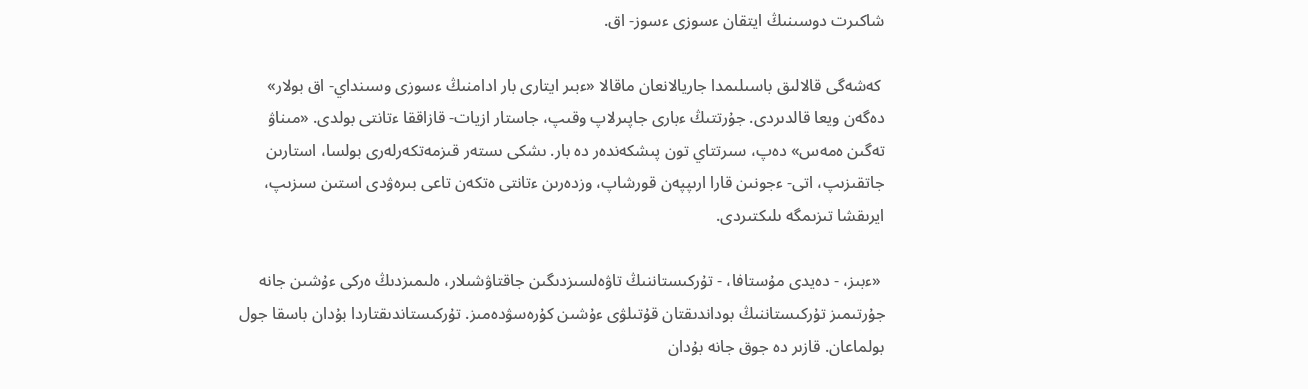شاكىرت دوسىنىڭ ايتقان ءسوزى ءسوز- اق.

 كەشەگى قالالىق باسىلىمدا جاريالانعان ماقالا «ءبىر ايتارى بار ادامنىڭ ءسوزى وسىنداي- اق بولار» دەگەن ويعا قالدىردى. جۇرتتىڭ ءبارى جاپىرلاپ وقىپ، جاستار ازيات- قازاققا ءتانتى بولدى. «مىناۋ تەگىن ەمەس» دەپ، سىرتتاي تون پىشكەندەر دە بار. ىشكى ىستەر قىزمەتكەرلەرى بولسا، استارىن جاتقىزىپ، اتى- ءجونىن قارا ارىپپەن قورشاپ، وزدەرىن ءتانتى ەتكەن تاعى بىرەۋدى استىن سىزىپ، ايرىقشا تىزىمگە ىلىكتىردى.

 «ءبىز، - دەيدى مۇستافا، - تۇركىستاننىڭ تاۋەلسىزدىگىن جاقتاۋشىلار، ەلىمىزدىڭ ەركى ءۇشىن جانە جۇرتىمىز تۇركىستاننىڭ بوداندىقتان قۇتىلۋى ءۇشىن كۇرەسۋدەمىز. تۇركىستاندىقتاردا بۇدان باسقا جول بولماعان. قازىر دە جوق جانە بۇدان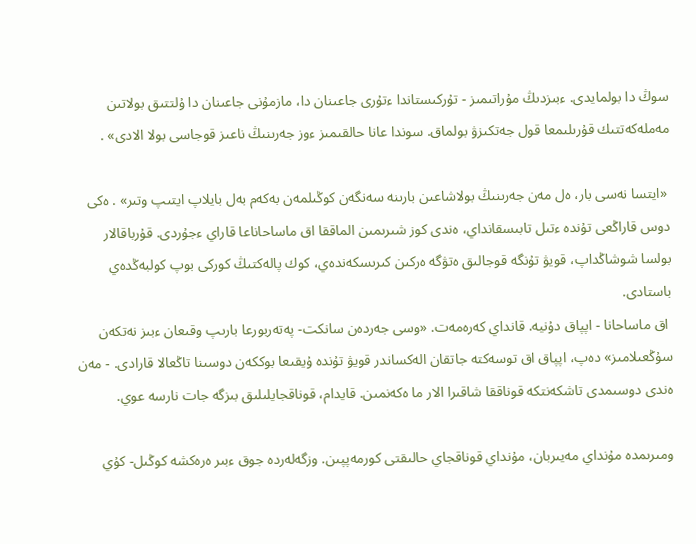سوڭ دا بولمايدى. ءبىزدىڭ مۇراتىمىز - تۇركىستاندا ءتۇرى جاعىنان دا، مازمۇنى جاعىنان دا ۇلتتىق بولاتىن مەملەكەتتىك قۇرىلىمعا قول جەتكىزۋ بولماق. سوندا عانا حالقىمىز ءوز جەرىنىڭ ناعىز قوجاسى بولا الادى» .

 «ايتسا نەسى بار، ەل مەن جەرىنىڭ بولاشاعىن بارىنە سەنگەن كوڭىلمەن بەكەم بەل بايلاپ ايتىپ وتىر» . ەكى دوس قاراڭعى تۇندە ءتىل تابىسقانداي، ەندى كوز شىرىمىن الماققا اق ماساحاناعا قاراي ءجۇردى. قۇرباقالار بولسا شوشاڭداپ، قويۋ تۇنگە قوجالىق ەتۋگە ەركىن كىرىسكەندەي، كوك پالەكتىڭ كوركى بوپ كولبەڭدەي باستادى.
 اق ماساحانا - اپپاق دۇنيە. قانداي كەرەمەت. «وسى جەردەن سانكت- پەتەربورعا بارىپ وقىعان ءبىز نەتكەن سۇڭعىلامىز» دەپ، اپپاق اق توسەكتە جاتقان الەكساندر قويۋ تۇندە ۇيقىعا بوككەن دوسىنا تاڭعالا قارادى. - مەن ەندى دوسىمدى تاشكەنتكە قوناققا شاقىرا الار ما ەكەنمىن. قايدام، قوناقجايلىلىق بىزگە جات نارسە عوي.

ومىرىمدە مۇنداي مەيىربان، مۇنداي قوناقجاي حالىقتى كورمەپپىن. وزگەلەردە جوق ءبىر ەرەكشە كوڭىل- كۇي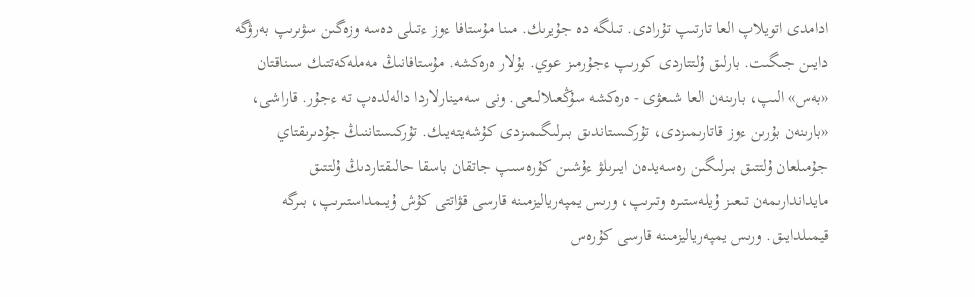ادامدى اتويلاپ العا تارتىپ تۇرادى. تىلگە دە جۇيرىك. مىنا مۇستافا ءوز ءتىلى دەسە وزەگىن سۋىرىپ بەرۋگە دايىن جىگىت. بارلىق ۇلتتاردى كورىپ ءجۇرمىز عوي. بۇلار ەرەكشە. مۇستافانىڭ مەملەكەتتىك سىناقتان «بەس» الىپ، بارىنەن العا شىعۋى - ەرەكشە سۇڭعىلالىعى. ونى سەمينارلاردا دالەلدەپ تە ءجۇر. قاراشى، «بارىنەن بۇرىن ءوز قاتارىمىزدى، تۇركىستاندىق بىرلىگىمىزدى كۇشەيتەيىك. تۇركىستاننىڭ جۇدىرىقتاي جۇمىلعان ۇلتتىق بىرلىگىن رەسەيدەن ايىرىلۋ ءۇشىن كۇرەسىپ جاتقان باسقا حالىقتاردىڭ ۇلتتىق مايداندارىمەن تىعىز ۇيلەستىرە وتىرىپ، ورىس يمپەرياليزمىنە قارسى قۋاتتى كۇش ۇيىمداستىرىپ، بىرگە قيمىلدايىق. ورىس يمپەرياليزمىنە قارسى كۇرەس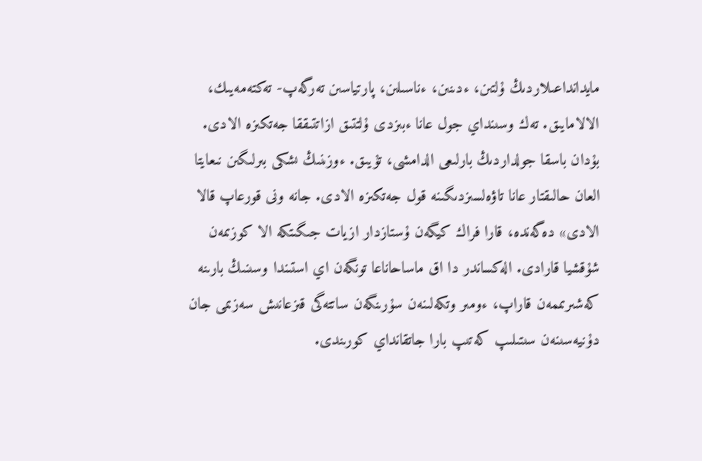مايدانداعىلاردىڭ ۇلتىن، ءدىنىن، ءناسىلىن، پارتياسىن تەرگەپ- تەكتەمەيىك، الالامايىق. تەك وسىنداي جول عانا ءبىزدى ۇلتتىق ازاتتىققا جەتكىزە الادى. بۇدان باسقا جولداردىڭ بارلىعى الدامشى، تۇيىق. ءوزىنىڭ ىشكى بىرلىگىن نىعايتا العان حالىقتار عانا تاۋەلسىزدىگىنە قول جەتكىزە الادى. جانە ونى قورعاپ قالا الادى» دەگەندە، قارا فراك كيگەن ۇستازدار ازيات جىگىتكە الا كوزىمەن شۇقشيا قارادى. الەكساندر دا اق ماساحاناعا تونگەن اي استىندا وسىنىڭ بارىنە كەشىرىممەن قاراپ، ءومىر وتكەلىنەن سۇرىنگەن ساتتەگى قىزعانىش سەزىمى جان دۇنيەسىنەن سىتىلىپ كەتىپ بارا جاتقانداي كورىندى.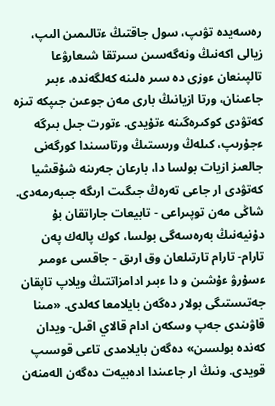رەسەيدە تۋىپ، سول جاقتىڭ ءتالىمىن الىپ، زيالى اكەنىڭ ونەگەسىن سىرتقا شىعارۋعا تالپىنعان ءوزى دە سىر ەلىنە كەلگەندە، ءبىر جاعىنان، ورتا ازيانىڭ بارى مەن جوعىن جىپكە تىزە كەتۋدى كوكىرەگىنە ءتۇيدى. ءتورت جىل بىرگە ءجۇرىپ، كىلەڭ ورىستىڭ ورتاسىندا كورگەنى جالعىز ازيات بولسا دا، بارعان جەرىنە شۇقشيا كەتۋدى ار جاعى تەرەڭ جىگىت ارىگە جىبەرمەدى. شاڭى مەن توپىراعى - تابيعات جاراتقان بۇ دۇنيەنىڭ بەرەسەگى بولسا، كوك پالەك پەن تارام- تارام تارتىلعان وق ارىق - جاقسى ءومىر ءسۇرۋ ءۇشىن و دا ءبىر ادامزاتتىڭ ويلاپ تاپقان جەتىستىگى بولار دەگەن بايلامعا كەلدى. «مىنا قاۋىندى جەپ وسكەن ادام قالاي اقىل- ويدان كەندە بولسىن» دەگەن بايلامدى تاعى قوسىپ قويدى. ونىڭ ار جاعىندا ادەبيەت دەگەن الەمنەن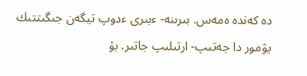دە كەندە ەمەس. بىرىنە- ءبىرى ءدوپ تيگەن جىگىتتىك يۋمور دا جەتىپ- ارتىلىپ جاتىر. بۇ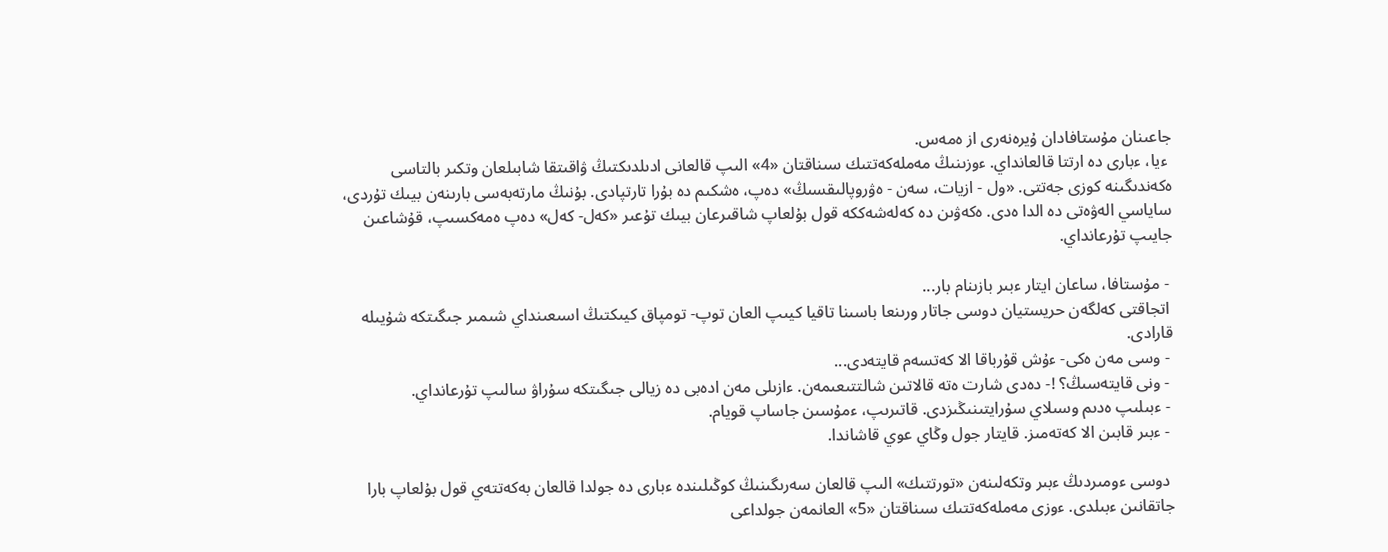جاعىنان مۇستافادان ۇيرەنەرى از ەمەس.
 ءيا، ءبارى دە ارتتا قالعانداي. ءوزىنىڭ مەملەكەتتىك سىناقتان «4» الىپ قالعانى ادىلدىكتىڭ ۋاقىتقا شابىلعان وتكىر بالتاسى ەكەندىگىنە كوزى جەتتى. «ول - ازيات، سەن - ەۋروپالىقسىڭ» دەپ، ەشكىم دە بۇرا تارتپادى. بۇنىڭ مارتەبەسى بارىنەن بيىك تۇردى، ساياسي الەۋەتى دە الدا ەدى. ەكەۋىن دە كەلەشەككە قول بۇلعاپ شاقىرعان بيىك تۇعىر «كەل- كەل» دەپ ەمەكسىپ، قۇشاعىن جايىپ تۇرعانداي.

 - مۇستافا، ساعان ايتار ءبىر بازىنام بار...
 اتجاقتى كەلگەن حريستيان دوسى جاتار ورىنعا باسىنا تاقيا كيىپ العان توپ- تومپاق كيىكتىڭ اسىعىنداي شىمىر جىگىتكە شۇيىلە قارادى.
 - وسى مەن ەكى- ءۇش قۇرباقا الا كەتسەم قايتەدى...
 - ونى قايتەسىڭ؟ !- دەدى شارت ەتە قالاتىن شالتتىعىمەن. ءازىلى مەن ادەبى دە زيالى جىگىتكە سۇراۋ سالىپ تۇرعانداي.
 - ءبىلىپ ەدىم وسىلاي سۇرايتىنىڭىزدى. قاتىرىپ، ءمۇسىن جاساپ قويام.
 - ءبىر قابىن الا كەتەمىز. قايتار جول وڭاي عوي قاشاندا.

 دوسى ءومىردىڭ ءبىر وتكەلىنەن «تورتتىك» الىپ قالعان سەرىگىنىڭ كوڭىلىندە ءبارى دە جولدا قالعان بەكەتتەي قول بۇلعاپ بارا جاتقانىن ءبىلدى. ءوزى مەملەكەتتىك سىناقتان «5» العانمەن جولداعى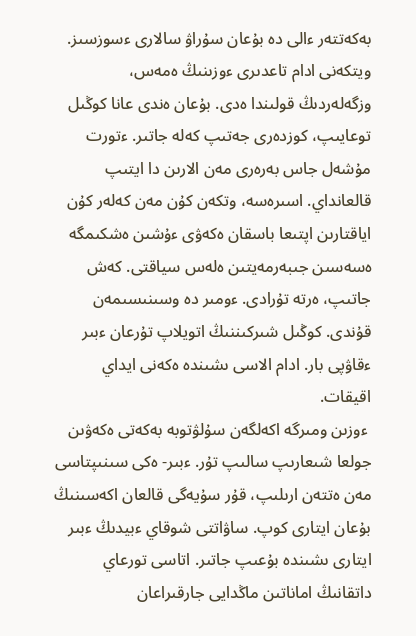بەكەتتەر ءالى دە بۇعان سۇراۋ سالارى ءسوزسىز. ويتكەنى ادام تاعدىرى ءوزىنىڭ ەمەس، وزگەلەردىڭ قولىندا ەدى. بۇعان ەندى عانا كوڭىل توعايىپ، كوزدەرى جەتىپ كەلە جاتىر. ءتورت مۇشەل جاس بەرەرى مەن الارىن دا ايتىپ قالعانداي. اسىرەسە، وتكەن كۇن مەن كەلەر كۇن اياقتارىن اپتىعا باسقان ەكەۋى ءۇشىن ەشكىمگە ەسەسىن جىبەرمەيتىن ەلەس سياقتى. كەش جاتىپ، ەرتە تۇرادى. ءومىر دە وسىنىسىمەن قۇندى. كوڭىل شىركىننىڭ اتويلاپ تۇرعان ءبىر ءقاۋپى بار. ادام الاسى ىشىندە ەكەنى ايداي اقيقات.
 ءوزىن ومىرگە اكەلگەن سۇلۋتوبە بەكەتى ەكەۋىن جولعا شىعارىپ سالىپ تۇر. ءبىر- ەكى سىنىپتاسى مەن ەتتەن ارىلىپ، قۇر سۇيەگى قالعان اكەسىنىڭ بۇعان ايتارى كوپ. ساۋاتتى شوقاي ءبيدىڭ ءبىر ايتارى ىشىندە بۇعىپ جاتىر. اتاسى تورعاي داتقانىڭ اماناتىن ماڭدايى جارقىراعان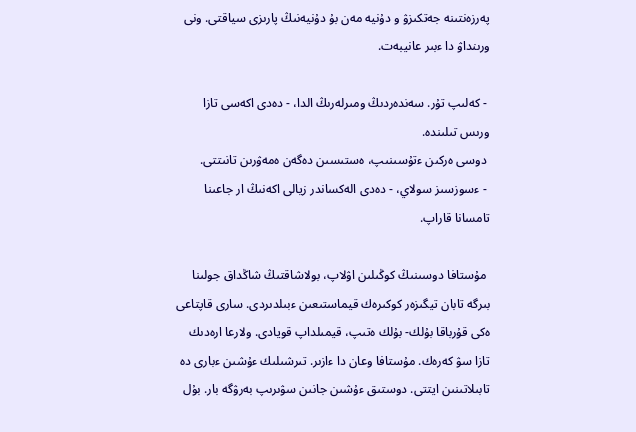پەرزەنتىنە جەتكىزۋ و دۇنيە مەن بۇ دۇنيەنىڭ پارىزى سياقتى. ونى ورىنداۋ دا ءبىر عانيبەت.

 - كەلىپ تۇر. سەندەردىڭ ومىرلەرىڭ الدا، - دەدى اكەسى تازا ورىس تىلىندە.
 دوسى ەركىن ءتۇسىنىپ، ەستىسىن دەگەن ەمەۋرىن تانىتتى.
 - ءسوزسىز سولاي، - دەدى الەكساندر زيالى اكەنىڭ ار جاعىنا تامسانا قاراپ.

 مۇستافا دوسىنىڭ كوڭىلىن اۋلاپ، بولاشاقتىڭ شاڭداق جولىنا بىرگە تابان تيگىزەر كوكىرەك قيماستىعىن ءبىلدىردى. سارى قاپتاعى ەكى قۇرباقا بۇلك- بۇلك ەتىپ، قيمىلداپ قويادى. ولارعا ارەدىك تازا سۋ كەرەك. مۇستافا وعان دا ءازىر. تىرشىلىك ءۇشىن ءبارى دە تابىلاتىنىن ايتتى. دوستىق ءۇشىن جانىن سۋىرىپ بەرۋگە بار. بۇل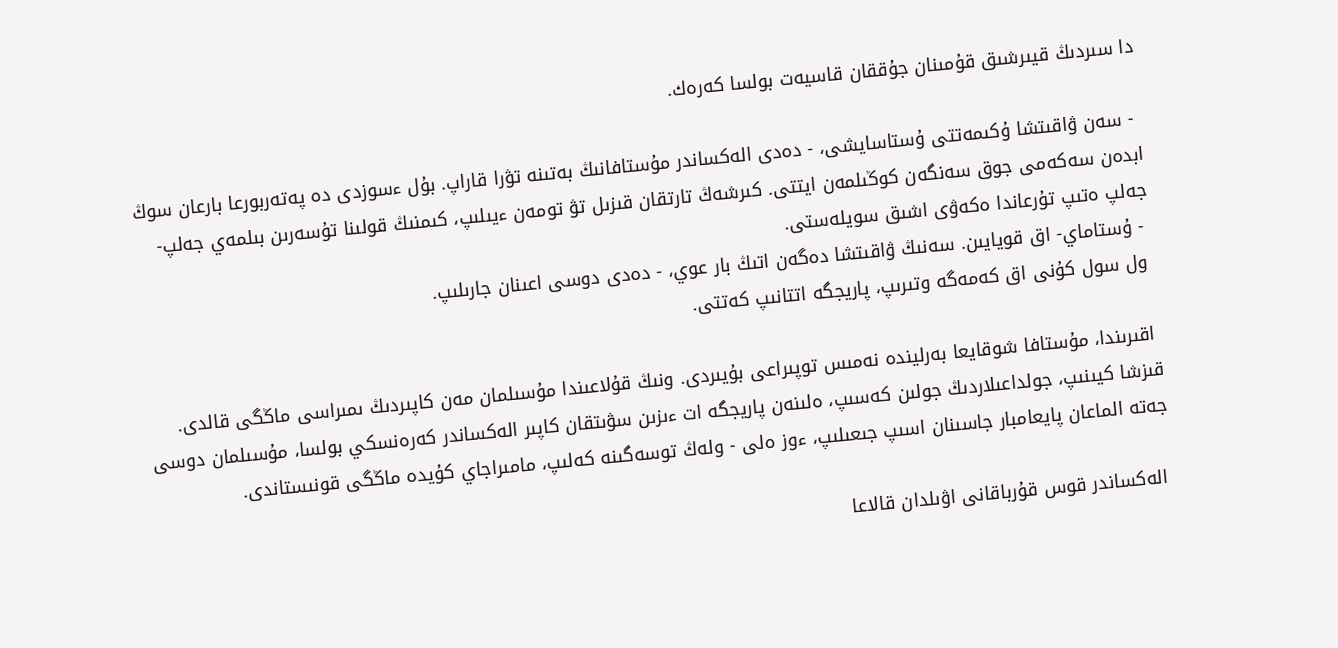دا سىردىڭ قيىرشىق قۇمىنان جۇققان قاسيەت بولسا كەرەك.

 - سەن ۋاقىتشا ۇكىمەتتى ۇستاسايشى، - دەدى الەكساندر مۇستافانىڭ بەتىنە تۋرا قاراپ. بۇل ءسوزدى دە پەتەربورعا بارعان سوڭ ابدەن سەكەمى جوق سەنگەن كوڭىلمەن ايتتى. كىرشەڭ تارتقان قىزىل تۋ تومەن ءيىلىپ، كىمنىڭ قولىنا تۇسەرىن بىلمەي جەلپ- جەلپ ەتىپ تۇرعاندا ەكەۋى اشىق سويلەستى.
 - ۇستاماي- اق قويايىن. سەنىڭ ۋاقىتشا دەگەن اتىڭ بار عوي، - دەدى دوسى اعىنان جارىلىپ.
 ول سول كۇنى اق كەمەگە وتىرىپ، پاريجگە اتتانىپ كەتتى.

 اقىرىندا، مۇستافا شوقايعا بەرليندە نەمىس توپىراعى بۇيىردى. ونىڭ قۇلاعىندا مۇسىلمان مەن كاپىردىڭ ىمىراسى ماڭگى قالدى. قىزشا كيىنىپ، جولداعىلاردىڭ جولىن كەسىپ، ەلىنەن پاريجگە ات ءىزىن سۋىتقان كاپىر الەكساندر كەرەنسكي بولسا، مۇسىلمان دوسى جەتە الماعان پايعامبار جاسىنان اسىپ جىعىلىپ، ءوز ەلى - ولەڭ توسەگىنە كەلىپ، مامىراجاي كۇيدە ماڭگى قونىستاندى.

 الەكساندر قوس قۇرباقانى اۋىلدان قالاعا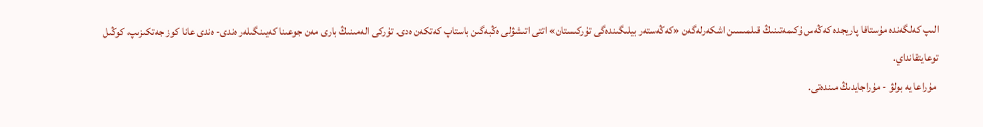الىپ كەلگەندە مۇستافا پاريجدە كەڭەس ۇكىمەتىنىڭ قىلمىسىن اشكەرلەگەن «كەڭەستەر بيلىگىندەگى تۇركىستان» اتتى اتىشۋلى ەڭبەگىن باستاپ كەتكەن ەدى. تۇركى الەمىنىڭ بارى مەن جوعىنا كەيىنگىلەر ەندى- ەندى عانا كوز جەتكىزىپ، كوڭىل توعايتقانداي.
 مۇراعا يە بولۋ - مۇراجايدىڭ مىندەتى.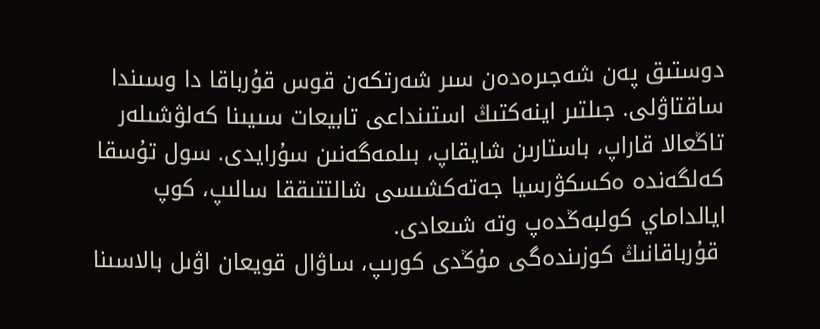دوستىق پەن شەجىرەدەن سىر شەرتكەن قوس قۇرباقا دا وسىندا ساقتاۋلى. جىلتىر اينەكتىڭ استىنداعى تابيعات سىيىنا كەلۋشىلەر تاڭعالا قاراپ، باستارىن شايقاپ، بىلمەگەنىن سۇرايدى. سول تۇسقا كەلگەندە ەكسكۋرسيا جەتەكشىسى شالتتىققا سالىپ، كوپ ايالداماي كولبەڭدەپ وتە شىعادى.
 قۇرباقانىڭ كوزىندەگى مۇڭدى كورىپ، ساۋال قويعان اۋىل بالاسىنا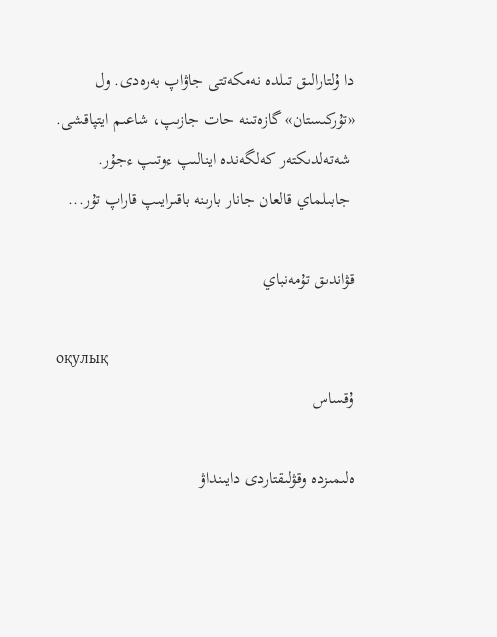دا ۇلتارالىق تىلدە نەمكەتتى جاۋاپ بەرەدى. ول «تۇركىستان» گازەتىنە حات جازىپ، شاعىم ايتپاقشى.
 شەتەلدىكتەر كەلگەندە اينالىپ ءوتىپ ءجۇر.
 جابىلماي قالعان جانار بارىنە باقىرايىپ قاراپ تۇر...

قۋاندىق تۇمەنباي

оқулық
ۇقساس

ەلىمىزدە وقۋلىقتاردى دايىنداۋ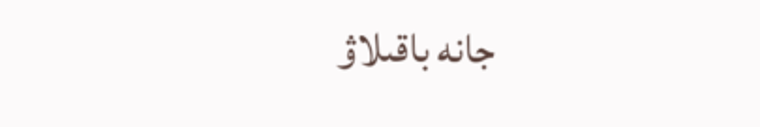جانە باقىلاۋ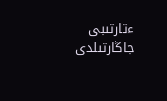ءتارتىبى جاڭارتىلدى